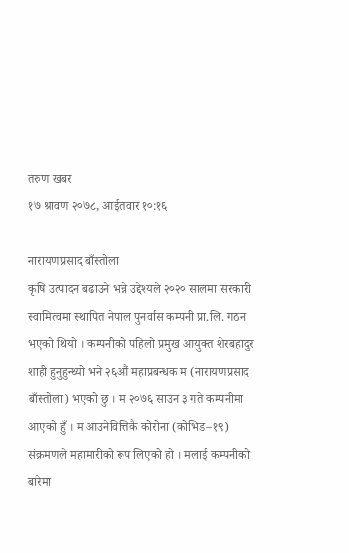तरुण खबर
१७ श्रावण २०७८, आईतवार १०:१६

नारायणप्रसाद बाँस्तोला
कृषि उत्पादन बढाउने भन्ने उद्देश्यले २०२० सालमा सरकारी स्वामित्वमा स्थापित नेपाल पुनर्वास कम्पनी प्रा.लि. गठन भएको थियो । कम्पनीको पहिलो प्रमुख आयुक्त शेरबहादुर शाही हुनुहुन्थ्यो भने २६औं महाप्रबन्धक म (नारायणप्रसाद बाँस्तोला) भएको छु । म २०७६ साउन ३ गते कम्पनीमा आएको हुँ । म आउनेवित्तिकै कोरोना (कोभिड–१९) संक्रमणले महामारीको रूप लिएको हो । मलाई कम्पनीको बारेमा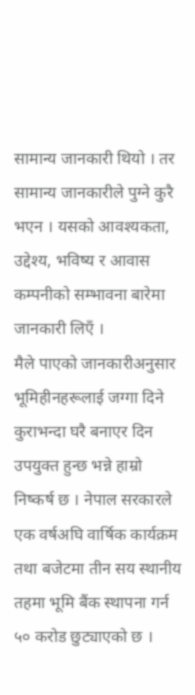सामान्य जानकारी थियो । तर सामान्य जानकारीले पुग्ने कुरै भएन । यसको आवश्यकता, उद्देश्य, भविष्य र आवास कम्पनीको सम्भावना बारेमा जानकारी लिएँ ।
मैले पाएको जानकारीअनुसार भूमिहीनहरूलाई जग्गा दिने कुराभन्दा घरै बनाएर दिन उपयुक्त हुन्छ भन्ने हाम्रो निष्कर्ष छ । नेपाल सरकारले एक वर्षअघि वार्षिक कार्यक्रम तथा बजेटमा तीन सय स्थानीय तहमा भूमि बैंक स्थापना गर्न ५० करोड छुट्याएको छ ।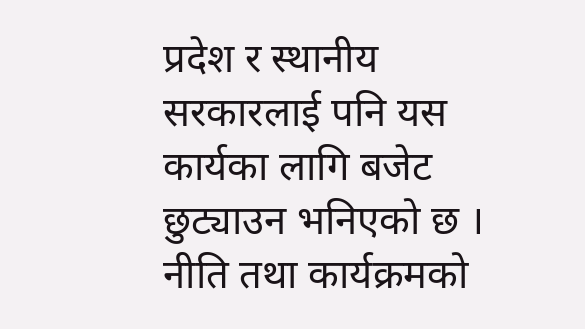प्रदेश र स्थानीय सरकारलाई पनि यस कार्यका लागि बजेट छुट्याउन भनिएको छ । नीति तथा कार्यक्रमको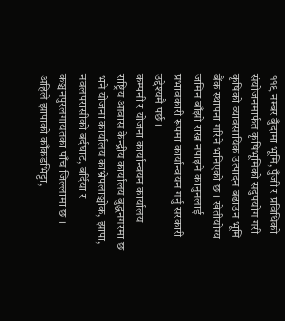११९ नम्बर बुँदामा भूमि, पुँजी र प्रविधिको संयोजनमार्फत कृषिभूमिको सदुपयोग गरी कृषिको व्यावसायिक उत्पादन बढाउन भूमि बैंक स्थापना गरिने भनिएको छ । खेतीयोग्य जमिन बाँझो राख्न नपाइने कानुनलाई प्रभावकारी रूपमा कार्यान्वयन गर्नु सरकारी उद्देश्यमै पर्छ ।
कम्पनी र योजना कार्यान्वयन कार्यालय
राष्ट्रिय आवास केन्द्रीय कार्यालय बुद्धनगरमा छ भने योजना कार्यालय काभ्रेपलाञ्चोक, झापा, नवलपरासीको बर्दघाट, बर्दिया र कञ्चनपुरलगायतका पाँच जिल्लामा छ । अहिले झापाको काँकडभिट्टा,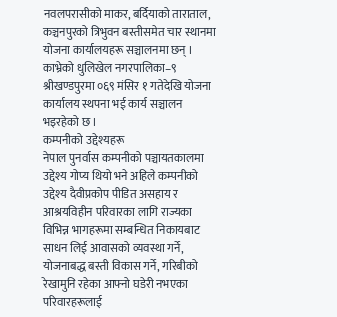नवलपरासीको माकर, बर्दियाको ताराताल, कञ्चनपुरको त्रिभुवन बस्तीसमेत चार स्थानमा योजना कार्यालयहरू सञ्चालनमा छन् । काभ्रेको धुलिखेल नगरपालिका–९ श्रीखण्डपुरमा ०६९ मंसिर १ गतेदेखि योजना कार्यालय स्थपना भई कार्य सञ्चालन भइरहेको छ ।
कम्पनीको उद्देश्यहरू
नेपाल पुनर्वास कम्पनीको पञ्चायतकालमा उद्देश्य गोप्य थियो भने अहिले कम्पनीको उद्देश्य दैवीप्रकोप पीडित असहाय र आश्रयविहीन परिवारका लागि राज्यका विभिन्न भागहरूमा सम्बन्धित निकायबाट साधन लिई आवासको व्यवस्था गर्ने, योजनाबद्ध बस्ती विकास गर्ने, गरिबीको रेखामुनि रहेका आफ्नो घडेरी नभएका परिवारहरूलाई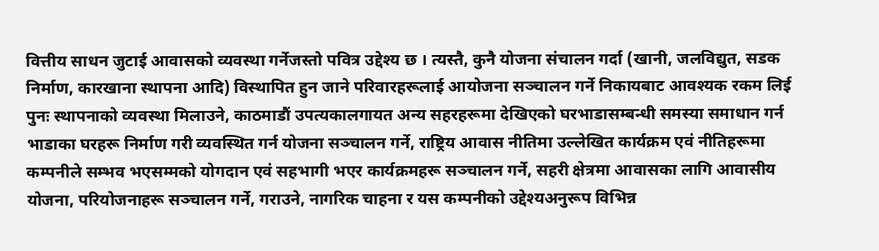वित्तीय साधन जुटाई आवासको व्यवस्था गर्नेजस्तो पवित्र उद्देश्य छ । त्यस्तै, कुनै योजना संचालन गर्दा (खानी, जलविद्युत, सडक निर्माण, कारखाना स्थापना आदि) विस्थापित हुन जाने परिवारहरूलाई आयोजना सञ्चालन गर्ने निकायबाट आवश्यक रकम लिई पुनः स्थापनाको व्यवस्था मिलाउने, काठमाडौं उपत्यकालगायत अन्य सहरहरूमा देखिएको घरभाडासम्बन्धी समस्या समाधान गर्न भाडाका घरहरू निर्माण गरी व्यवस्थित गर्न योजना सञ्चालन गर्ने, राष्ट्रिय आवास नीतिमा उल्लेखित कार्यक्रम एवं नीतिहरूमा कम्पनीले सम्भव भएसम्मको योगदान एवं सहभागी भएर कार्यक्रमहरू सञ्चालन गर्ने, सहरी क्षेत्रमा आवासका लागि आवासीय योजना, परियोजनाहरू सञ्चालन गर्ने, गराउने, नागरिक चाहना र यस कम्पनीको उद्देश्यअनुरूप विभिन्न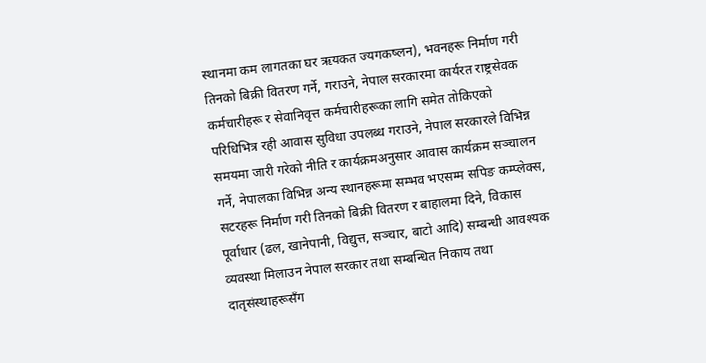स्थानमा कम लागतका घर ऋयकत ज्यगकष्लन), भवनहरू निर्माण गरी तिनको बिक्री वितरण गर्ने, गराउने, नेपाल सरकारमा कार्यरत राष्ट्रसेवक कर्मचारीहरू र सेवानिवृत्त कर्मचारीहरूका लागि समेत तोकिएको परिधिभित्र रही आवास सुविधा उपलब्ध गराउने, नेपाल सरकारले विभिन्न समयमा जारी गरेको नीति र कार्यक्रमअनुसार आवास कार्यक्रम सञ्चालन गर्ने, नेपालका विभिन्न अन्य स्थानहरूमा सम्भव भएसम्म सपिङ कम्प्लेक्स, सटरहरू निर्माण गरी तिनको बिक्री वितरण र बाहालमा दिने, विकास पूर्वाधार (ढल, खानेपानी, विद्युत्त, सञ्चार, बाटो आदि) सम्बन्धी आवश्यक व्यवस्था मिलाउन नेपाल सरकार तथा सम्बन्धित निकाय तथा दातृसंस्थाहरूसँग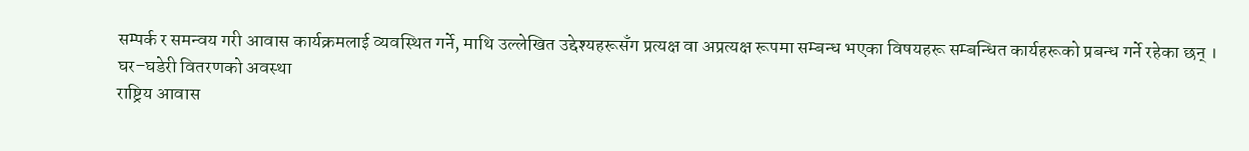सम्पर्क र समन्वय गरी आवास कार्यक्रमलाई व्यवस्थित गर्ने, माथि उल्लेखित उद्देश्यहरूसँग प्रत्यक्ष वा अप्रत्यक्ष रूपमा सम्बन्ध भएका विषयहरू सम्बन्धित कार्यहरूको प्रबन्ध गर्ने रहेका छन् ।
घर–घडेरी वितरणको अवस्था
राष्ट्रिय आवास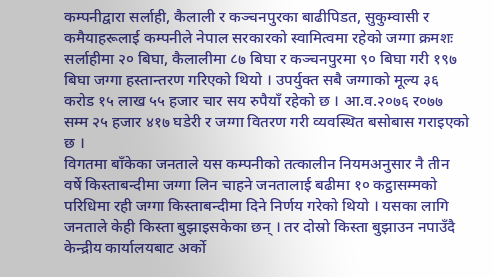कम्पनीद्वारा सर्लाही, कैलाली र कञ्चनपुरका बाढीपिडत, सुकुम्वासी र कमैयाहरूलाई कम्पनीले नेपाल सरकारको स्वामित्वमा रहेको जग्गा क्रमशः सर्लाहीमा २० बिघा, कैलालीमा ८७ बिघा र कञ्चनपुरमा ९० बिघा गरी १९७ बिघा जग्गा हस्तान्तरण गरिएको थियो । उपर्युक्त सबै जग्गाको मूल्य ३६ करोड १५ लाख ५५ हजार चार सय रुपैयाँ रहेको छ । आ.व.२०७६ र०७७ सम्म २५ हजार ४१७ घडेरी र जग्गा वितरण गरी व्यवस्थित बसोबास गराइएको छ ।
विगतमा बाँकेका जनताले यस कम्पनीको तत्कालीन नियमअनुसार नै तीन वर्षे किस्ताबन्दीमा जग्गा लिन चाहने जनतालाई बढीमा १० कट्ठासम्मको परिधिमा रही जग्गा किस्ताबन्दीमा दिने निर्णय गरेको थियो । यसका लागि जनताले केही किस्ता बुझाइसकेका छन् । तर दोस्रो किस्ता बुझाउन नपाउँदै केन्द्रीय कार्यालयबाट अर्को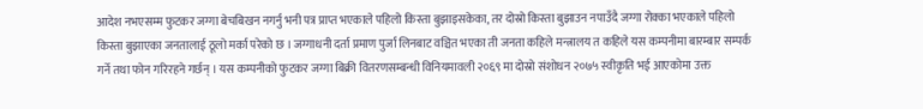आदेश नभएसम्म फुटकर जग्गा बेचबिखन नगर्नु भनी पत्र प्राप्त भएकाले पहिलो किस्ता बुझाइसकेका, तर दोस्रो किस्ता बुझाउन नपाउँदै जग्गा रोक्का भएकाले पहिलो किस्ता बुझाएका जनतालाई ठूलो मर्का परेको छ । जग्गाधनी दर्ता प्रमाण पुर्जा लिनबाट वञ्चित भएका ती जनता कहिले मन्त्रालय त कहिले यस कम्पनीमा बारम्बार सम्पर्क गर्ने तथा फोन गरिरहने गर्छन् । यस कम्पनीको फुटकर जग्गा बिक्री वितरणसम्बन्धी विनियमावली २०६९ मा दोस्रो संशोधन २०७५ स्वीकृति भई आएकोमा उक्त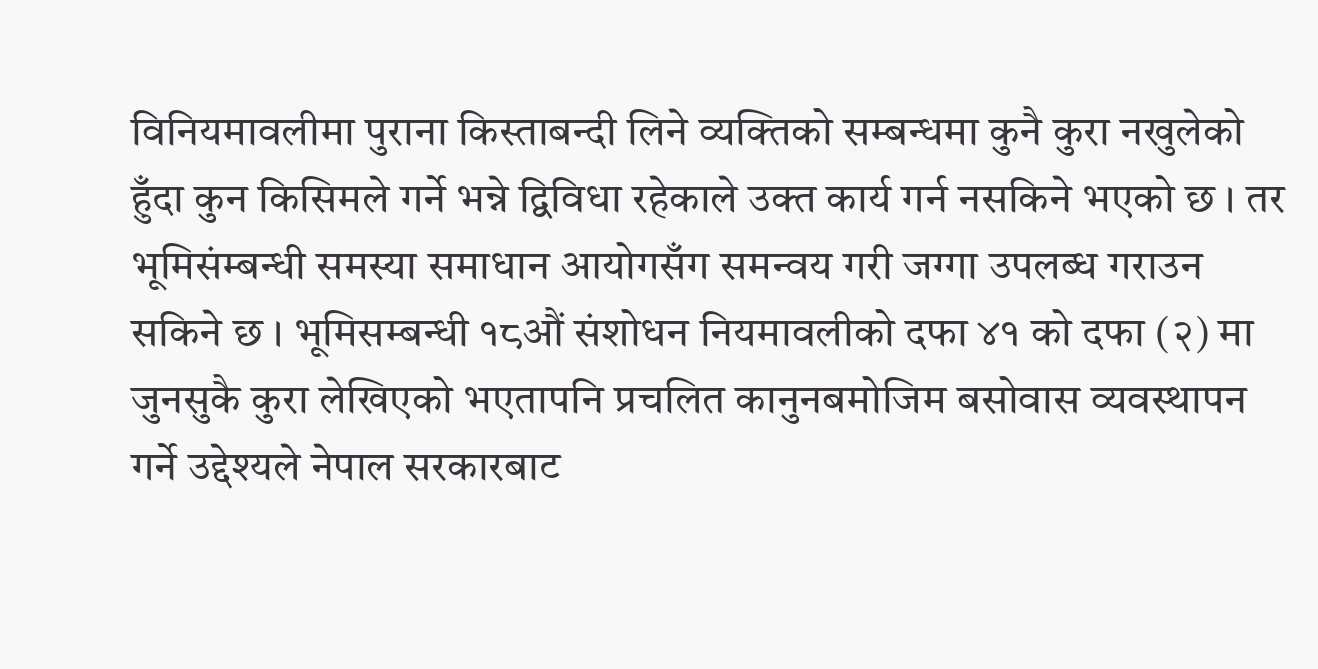विनियमावलीमा पुराना किस्ताबन्दी लिने व्यक्तिको सम्बन्धमा कुनै कुरा नखुलेको हुँदा कुन किसिमले गर्ने भन्ने द्विविधा रहेकाले उक्त कार्य गर्न नसकिने भएको छ । तर भूमिसंम्बन्धी समस्या समाधान आयोगसँग समन्वय गरी जग्गा उपलब्ध गराउन सकिने छ । भूमिसम्बन्धी १८औं संशोधन नियमावलीको दफा ४१ को दफा (२) मा जुनसुकै कुरा लेखिएको भएतापनि प्रचलित कानुनबमोजिम बसोवास व्यवस्थापन गर्ने उद्देश्यले नेपाल सरकारबाट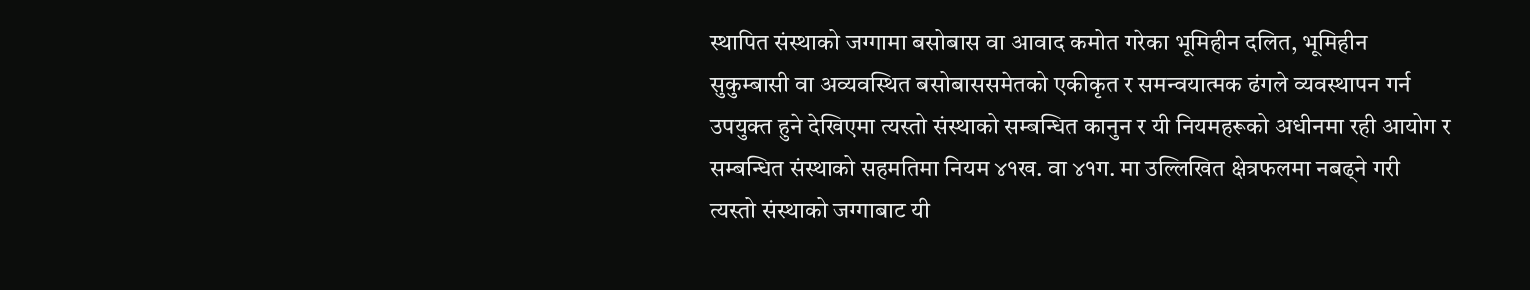स्थापित संस्थाको जग्गामा बसोबास वा आवाद कमोत गरेका भूमिहीन दलित, भूमिहीन सुकुम्बासी वा अव्यवस्थित बसोबाससमेतको एकीकृत र समन्वयात्मक ढंगले व्यवस्थापन गर्न उपयुक्त हुने देखिएमा त्यस्तो संस्थाको सम्बन्धित कानुन र यी नियमहरूको अधीनमा रही आयोग र सम्बन्धित संस्थाको सहमतिमा नियम ४१ख. वा ४१ग. मा उल्लिखित क्षेत्रफलमा नबढ्ने गरी त्यस्तो संस्थाको जग्गाबाट यी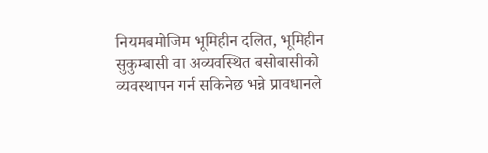नियमबमोजिम भूमिहीन दलित, भूमिहीन सुकुम्बासी वा अव्यवस्थित बसोबासीको व्यवस्थापन गर्न सकिनेछ भन्ने प्रावधानले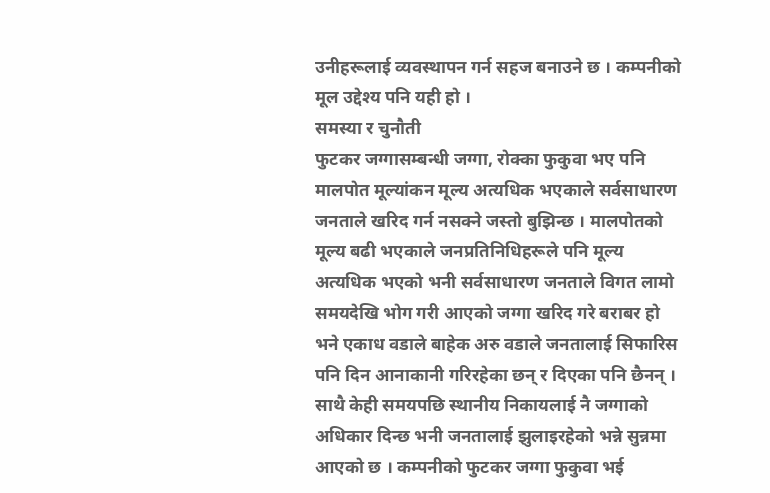उनीहरूलाई व्यवस्थापन गर्न सहज बनाउने छ । कम्पनीको मूल उद्देश्य पनि यही हो ।
समस्या र चुनौती
फुटकर जग्गासम्बन्धी जग्गा, रोक्का फुकुवा भए पनि मालपोत मूल्यांकन मूल्य अत्यधिक भएकाले सर्वसाधारण जनताले खरिद गर्न नसक्ने जस्तो बुझिन्छ । मालपोतको मूल्य बढी भएकाले जनप्रतिनिधिहरूले पनि मूल्य अत्यधिक भएको भनी सर्वसाधारण जनताले विगत लामो समयदेखि भोग गरी आएको जग्गा खरिद गरे बराबर हो भने एकाध वडाले बाहेक अरु वडाले जनतालाई सिफारिस पनि दिन आनाकानी गरिरहेका छन् र दिएका पनि छैनन् ।
साथै केही समयपछि स्थानीय निकायलाई नै जग्गाको अधिकार दिन्छ भनी जनतालाई झुलाइरहेको भन्ने सुन्नमा आएको छ । कम्पनीको फुटकर जग्गा फुकुवा भई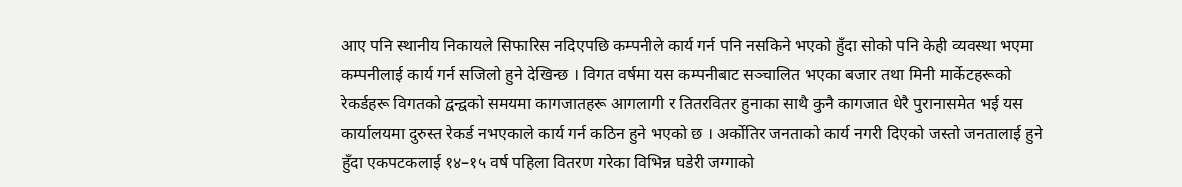आए पनि स्थानीय निकायले सिफारिस नदिएपछि कम्पनीले कार्य गर्न पनि नसकिने भएको हुँदा सोको पनि केही व्यवस्था भएमा कम्पनीलाई कार्य गर्न सजिलो हुने देखिन्छ । विगत वर्षमा यस कम्पनीबाट सञ्चालित भएका बजार तथा मिनी मार्केटहरूको रेकर्डहरू विगतको द्वन्द्वको समयमा कागजातहरू आगलागी र तितरवितर हुनाका साथै कुनै कागजात धेरै पुरानासमेत भई यस कार्यालयमा दुरुस्त रेकर्ड नभएकाले कार्य गर्न कठिन हुने भएको छ । अर्कोतिर जनताको कार्य नगरी दिएको जस्तो जनतालाई हुने हुँदा एकपटकलाई १४–१५ वर्ष पहिला वितरण गरेका विभिन्न घडेरी जग्गाको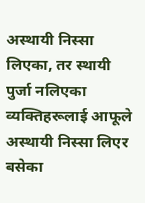अस्थायी निस्सा लिएका, तर स्थायी पुर्जा नलिएका व्यक्तिहरूलाई आफूले अस्थायी निस्सा लिएर बसेका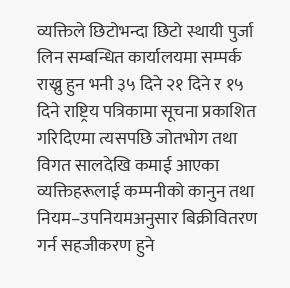व्यक्तिले छिटोभन्दा छिटो स्थायी पुर्जा लिन सम्बन्धित कार्यालयमा सम्पर्क राख्नु हुन भनी ३५ दिने २१ दिने र १५ दिने राष्ट्रिय पत्रिकामा सूचना प्रकाशित गरिदिएमा त्यसपछि जोतभोग तथा विगत सालदेखि कमाई आएका व्यक्तिहरूलाई कम्पनीको कानुन तथा नियम–उपनियमअनुसार बिक्रीवितरण गर्न सहजीकरण हुने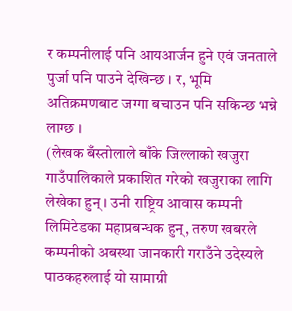र कम्पनीलाई पनि आयआर्जन हुने एवं जनताले पुर्जा पनि पाउने देखिन्छ । र, भूमि अतिक्रमणबाट जग्गा बचाउन पनि सकिन्छ भन्ने लाग्छ ।
(लेखक बँस्तोलाले बाँके जिल्लाको खजुरा गाउँपालिकाले प्रकाशित गरेको खजुराका लागि लेखेका हुन् । उनी राष्ट्रिय आवास कम्पनी लिमिटेडका महाप्रबन्धक हुन्, तरुण खबरले कम्पनीको अबस्था जानकारी गराउँने उदेस्यले पाठकहरुलाई यो सामाग्री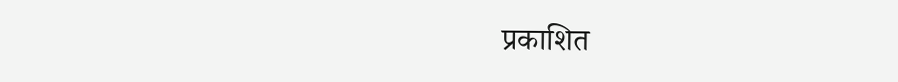प्रकाशित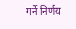गर्ने निर्णय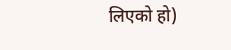लिएको हो)